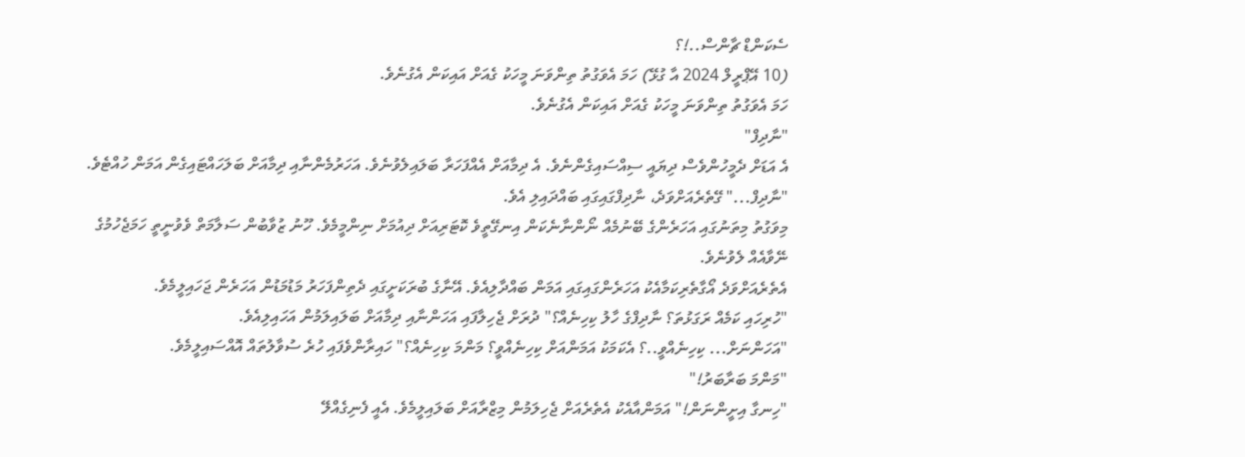ސެކަންޑް ޗާންސް..!؟
(10 އޭޕްރީލް 2024 އާ ގުޅޭ) ހަމަ އެވަގުތު ތިންވަނަ މީހަކު ގެއަށް އައިކަން އެގުނެވެ.
ހަމަ އެވަގުތު ތިންވަނަ މީހަކު ގެއަށް އައިކަން އެގުނެވެ.
"ނާދިފް"
އެ އަޑަށް ދެމީހުންވެސް ދިޔައީ ސިއްސައިގެންނެވެ. އެ ދިމާއަށް އެއްފަހަރާ ބަލައިލެވުނެވެ. އަހަރުމެންނާއި ދިމާއަށް ބަލަހައްޓައިގެން އަމަން ހުއްޓެވެ.
"ނާދިފް..." ގޭތެރެއަށްވަދެ، ނާދިފްގައިގައި ބައްދައިލި އެވެ.
މިވަގުތު މިތަނުގައި އަހަރެންގެ ބޭނުމެއް ނޯންނާނެކަން އިނގޭތީވެ ކޮޓަރިއަށް ދިއުމަށް ނިންމީމެވެ. ހޫނު ޒުވާބުން ސަލާމަތް ވެވުނީތީ ހަމަޖެހުމުގެ ނޭވާއެއް ލެވުނެވެ.
އެތެރެއަށްވަދެ އޯގާތެރިކަމާއެކު އަހަރެންގައިގައި އަމަން ބައްދާލިއެވެ. އޭނާގެ ބުރަކަށީގައި ދެތިންފަހަރު މަޑުމަޑުން އަހަރެން ޖަހައިލީމެވެ.
"ހުރިހައި ކަމެއް ރަގަޅުތަ؟ ނާދިފްގެ ހާލު ކިހިނެއް؟" ދުރަށް ޖެހިލާފައި އަހަންނާއި ދިމާއަށް ބަލައިލަމުން އަހައިލިއެވެ.
"އަހަންނަށް... ކިހިނެއްވީ..؟ އެކަމަކު އަމަންއަށް ކިހިނެއްވީ؟ މަންމަ ކިހިނެއް؟" ހައިރާންވެފައި ހުރެ ސުވާލުތައް އޮއްސައިލީމެވެ.
"މަންމަ ބަރާބަރު!"
"ހިނގާ އިށީންނަން!" އަމަންއާއެކު އެތެރެއަށް ޖެހިލަމުން މިޒްރާއަށް ބަލައިލީމެވެ. އެއީ ފެނިގެއްލޭ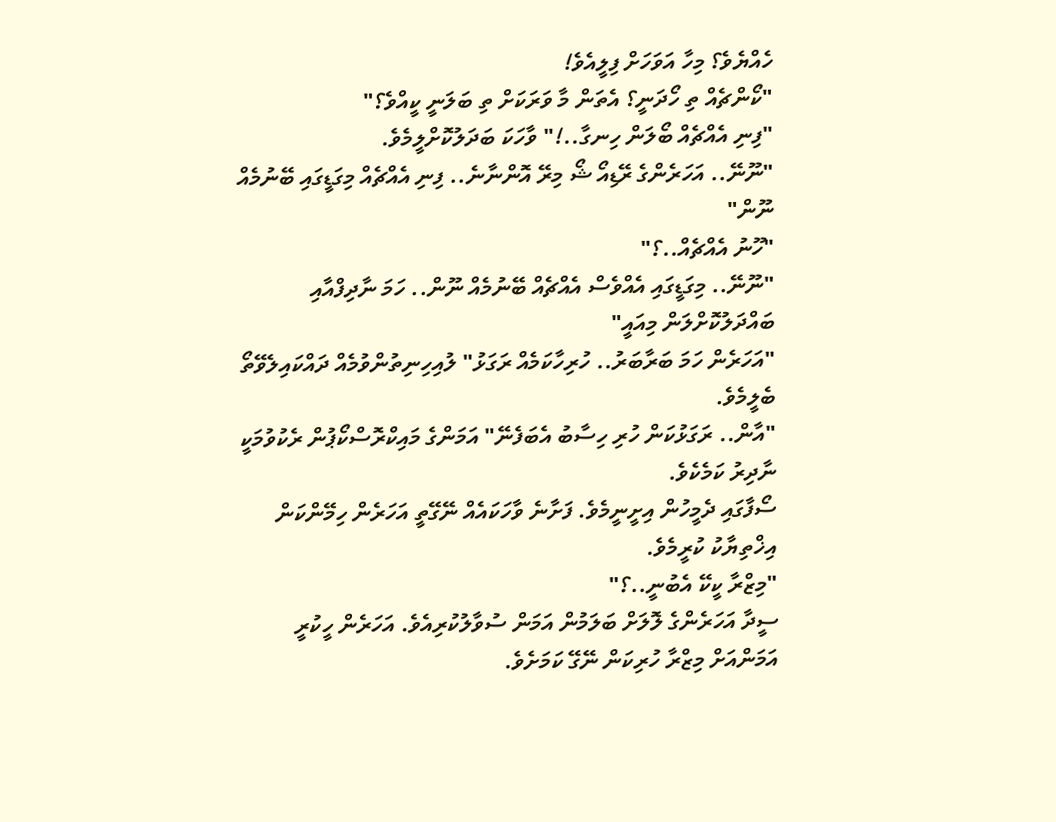ހެއްޔެވެ؟ މިހާ އަވަހަށް ފިލީއެވެ!
"ކޯންޗެއް ތި ހޯދަނީ؟ އެތަން މާ ވަރަކަށް ތި ބަލަނީ ކީއްވެ؟"
"ފިނި އެއްޗެއް ބޯލަން ހިނގާ..!" ވާހަކަ ބަދަލުކޮށްލީމެވެ.
"ނޫނޭ.. އަހަރެންގެ ރޭޑިއޯ ޝޯ މިރޭ އޮންނާނެ.. ފިނި އެއްޗެއް މިގަޑީގައި ބޭނުމެއް ނޫން"
"ހޫނު އެއްޗެއް..؟"
"ނޫނޭ.. މިގަޑީގައި އެއްވެސް އެއްޗެއް ބޭނުމެއް ނޫން.. ހަމަ ނާދިފްއާއި ބައްދަލުކޮށްލަން މިއައީ"
"އަހަރެން ހަމަ ބަރާބަރު.. ހުރިހާކަމެއް ރަގަޅު" ލުއިހިނިތުންވުމެއް ދައްކައިލެވޭތޯ  ބެލީމެވެ.
"އާން.. ރަގަޅުކަން ހުރި ހިސާބު އެބަފެނޭ" އަމަންގެ މައިކްރޮސްކޯޕުން ރެކުވުމަކީ ނާދިރު ކަމެކެވެ.
ސޯފާގައި ދެމީހުން އިށީނީމެވެ. ފަށާނެ ވާހަކައެއް ނޭގޭތީ އަހަރެން ހިމޭންކަން އިޚްތިޔާކު ކުރީމެވެ.
"މިޒްރާ ކީކޭ އެބުނީ..؟"
ސީދާ އަހަރެންގެ ލޮލަށް ބަލަމުން އަމަން ސުވާލުކުރިއެވެ. އަހަރެން ހީކުރީ އަމަންއަށް މިޒްރާ ހުރިކަން ނޭގޭ ކަމަށެވެ.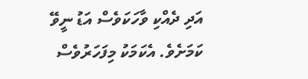އަދި ދެއްކި ވާހަކަވެސް އަޑު ނީވޭ ކަމަށެވެ. އެކަމަކު މިފަހަރުވެސް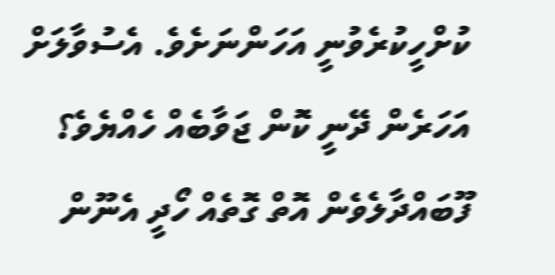ކުށްހީކުރެވުނީ އަހަންނަށެވެ. އެސުވާލަށް އަހަރެން ދޭނީ ކޮން ޖަވާބެއް ހެއްޔެވެ؟ ފޫބައްދާލެވެން އޮތް ގޮތެއް ހޯދީ އެނޫން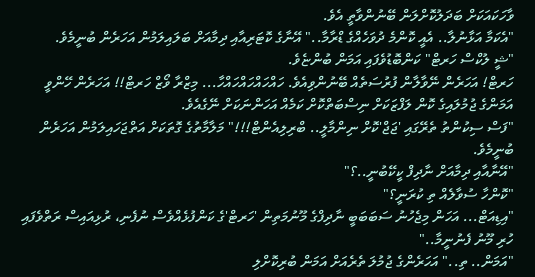ވާހަކައަކަށް ބަދަލުކޮށްލަން ބޭނުންވާތީ އެވެ.
"އެކަމާ އަޅާނުލާ.. އެއީ ކޮންމެ ދުވަހެއްގެ ޑްރާމާ.." އޭނާގެ ކޮޓަރިއާއި ދިމާއަށް ބަލައިލަމުން އަހަރެން ބުނީމެވެ.
"ޝީ ލުކްސް ހަރޓް" ކަންބޮޑުވެފައި އަމަން ބުންޏެވެ.
ހަރޓް! އަހަރެން ނޭވާލާން ފުރުސަތެއް ބޭނުންވިއެވެ. ހައްހައްހައްހައްހާ... މިޒްރާ ވޯޒް ހަރޓް!! އަހަރެން ހޭންވީ އަމަންގެ ޖުމުލައިގެ ކޮން ލަފްޒަކަށް ނިސްބަތްކޮށް ކަމެއް އަހަންނަކަށް ނޭގެއެވެ.
"ފަސް ސިކުންތު ތެރޭގައި 'ޖަޖް'ކޮށް ނިންމާލީ.. ބްރިލިއެންޓް!!!" މަލާމާތުގެ ގޮތަކަށް އަތްޖަހައިލަމުން އަހަރެން ބުނީމެވެ.
"އޭނާއާއި ދިމާއަށް ނާދިފް ކީކޭބުނީ..؟"
"ކޮންހާ ސުވާލެއް ތި ކުރަނީ؟"
"އިޑިއަޓް... އަހަން މިޖެހުނު ސަބަބަބީ ނާދިފްގެ މޫނުމަތިން 'ހަރޓް'ގެ ކަންފުޅެއްވެސް ނުފެނި، ރުޅިއައިސް ރަތްވެފައި ހުރި މޫނު ފެނުނީމާ.."
"އަމަން.. ތި.." އަހަރެންގެ ޖުމުލަ ތެރެއަށް އަމަން ބުރިކޮށްލި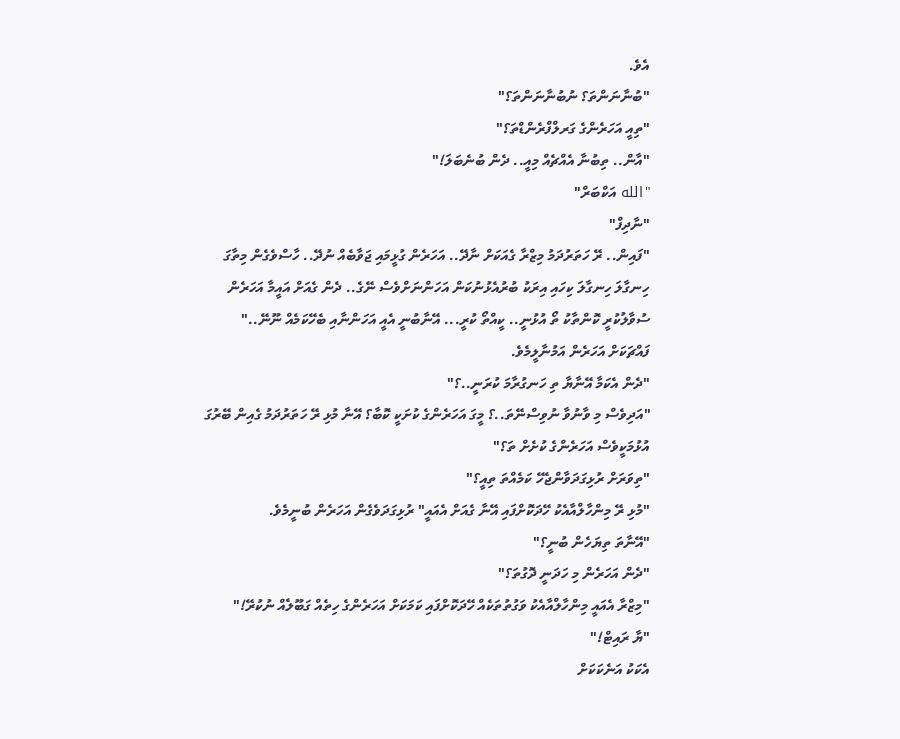އެވެ.
"ބުނާނަންތަ؟ ނުބުނާނަންތަ؟"
"ތިއީ އަހަރެންގެ ގަރލްފްރެންޑްތަ؟"
"އާން.. ތިބުނާ އެއްޗެއް މިއީ.. ދެން ބުނެބަލަ!"
"الله އަކްބަރް"
"ނާދިފް"
"ފައިން.. ރޭ ހަތަރުދަމު މިޒްރާ ގެއަކަށް ނާދޭ.. އަހަރެން ގުޅީމައި ޖަވާބެއް ނުދޭ.. ހާސްވެގެން މިތާގަ ހިނގާލަ ހިނގާލަ ކިހައި އިރަކު ބުރުއެޅުނުކަން އަހަންނަށްވެސް ނޭގެ.. ދެން ގެއަށް އައީމާ އަހަރެން ސުވާލުކުރީ ކޮންތާކު ތޯ އުޅުނީ.. ކީއްތޯ ކުރީ... އޭނާބުނީ އެއީ އަހަންނާއި ބެހޭކަމެއް ނޫނޭ.." ފައްޗަކަށް އަހަރެން އަމުނާލީމެވެ.
"ދެން އެކަމާ އޭނާޔާ ތި ހަނގުރާމަ ކުރަނީ..؟"
"އަދިވެސް މި ވާނުވާ ނުވިސްނޭތަ..؟ މީގަ އަހަރެންގެ ކުށަކީ ކޮބާ؟ އޭނާ މުޅި ރޭ ހަތަރުދަމު ގެއިން ބޭރުގަ އުޅުމަކީވެސް އަހަރެންގެ ކުށެށް ތަ؟"
"ތިވަރަށް ރުޅިގަދަވާންޖެހޭ ކަމެއްތަ ތިއީ؟"
"މުޅި ރޭ މިންހާލްއާއެކު ހޭދަކޮށްފައި އޭނާ ގެއަށް އެއައީ" ރުޅިގަދަވެގެން އަހަރެން ބުނީމެވެ.
"އޭނާތަ ތިޔަހެން ބުނީ؟"
"ދެން އަހަރެން މި ހަދަނީ ދޮގުތަ؟"
"މިޒްރާ އެއައީ މިންހާލްއާއެކު ވަގުތުތަކެއް ހޭދަކޮށްފައި ކަމަކަށް އަހަރެންގެ ހިތެއް ގަބޫލެއް ނުކުރޭ!"
"ޔާ ރައިޓް!"
އެކަކު އަނެކަކަށް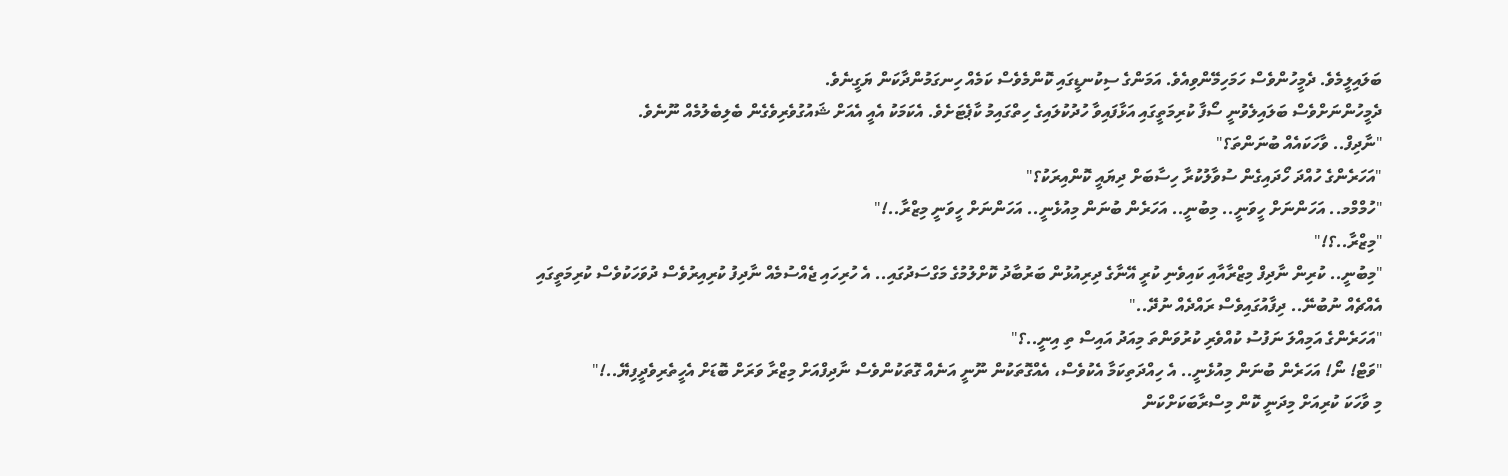ބަލައިލީމެވެ. ދެމީހުންވެސް ހަމަހިމޭންވިއެވެ. އަމަންގެ ސިކުނޑީގައި ކޮންމެވެސް ކަމެއް ހިނގަމުންދާކަން ޔަގީނެވެ.
ދެމީހުންނަށްވެސް ބަލައިލެވުނީ ސޯފާ ކުރިމަތީގައި އަޅާފައިވާ ހުދުކުލައިގެ ހިތްގައިމު ކާޕެޓަށެވެ. އެކަމަކު އެއީ އެއަށް ޝައުގުވެރިވެގެން ބެލިބެލުމެއް ނޫނެވެ.
"ނާދިފް.. ވާހަކައެއް ބުނަންތަ؟"
"އަހަރެންގެ ހުއްދަ ހޯދައިގެން ސުވާލުކުރާ ހިސާބަށް ދިޔައީ ކޮންއިރަކު؟"
"ހުމްމްމ.. އަހަންނަށް ހީވަނީ.. މިބުނީ.. އަހަރެން ބުނަން މިއުޅެނީ.. އަހަންނަށް ހީވަނީ މިޒްރާ..!"
"މިޒްރާ..؟!"
"މިބުނީ.. ކުރިން ނާދިފް މިޒްރާއާއި ކައިވެނި ކުރީ އޭނާގެ ދިރިއުޅުން ބަރުބާދު ކޮށްލުމުގެ މަގްސަދުގައި.. އެ ހުރިހައި ޖެއްސުމެއް ނާދިފު ކުރިއިރުވެސް ދުވަހަކުވެސް ކުރިމަތީގައި އެއްޗެއް ނުބުނޭ.. ދިފާއުގައިވެސް ރައްދެއް ނުދޭ.."
"އަހަރެންގެ އަމިއްލަ ނަފުސު ކުއްވެރި ކުރުވަންތަ މިއަދު އައިސް ތި އިނީ..؟"
"ވަޓް! ނޯ! އަހަރެން ބުނަން މިއުޅެނީ.. އެ ހިއްދަތިކަމާ އެކުވެސް، އެއްގޮތަކުން ނޫނީ އަނެއް ގޮތަކުންވެސް ނާދިފްއަށް މިޒްރާ ވަރަށް ބޮޑަށް އެހީތެރިވެދީފިޔޭ..!"
މި ވާހަކަ ކުރިއަށް މިދަނީ ކޮން މިސްރާބަކަށްކަން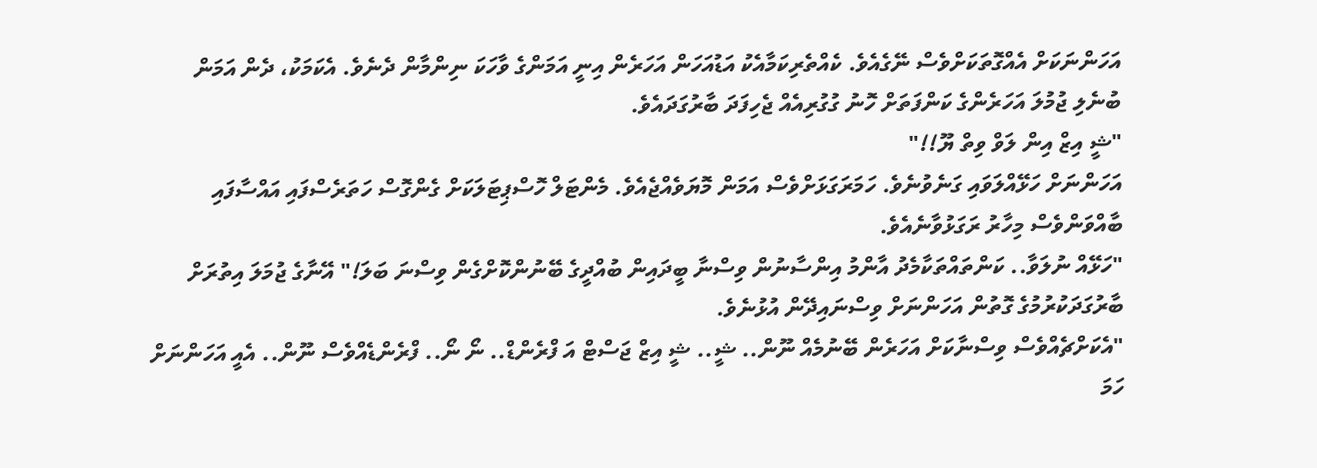އަހަންނަކަށް އެއްގޮތަކަށްވެސް ނޭގެއެވެ. ކެއްތެރިކަމާއެކު އަޑުއަހަން އަހަރެން އިނީ އަމަންގެ ވާހަކަ ނިންމާން ދެނެވެ. އެކަމަކު، ދެން އަމަން ބުނެލި ޖުމުލަ އަހަރެންގެ ކަންފަތަށް ހޮނު ގުގުރިއެއް ޖެހިފަދަ ބާރުގަދައެވެ.
"ޝީ އިޒް އިން ލަވް ވިތް ޔޫ!!"
އަހަންނަށް ހަޅޭއްލަވައި ގަނެވުނެވެ. ހަމަރަގަޅަށްވެސް އަމަން މޮޔަވެއްޖެއެވެ. މެންޓަލް ހޮސްޕިޓަލަކަށް ގެންގޮސް ހަތަރެސްފައި އައްސާފައި ބާއްވަންވެސް މިހާރު ރަގަޅުވާނެއެވެ.
"ހަޅޭއް ނުލަވާ.. ކަންތައްތަކާމެދު އާންމު އިންސާނުން ވިސްނާ ބީދައިން ބުއްދީގެ ބޭނުންކޮށްގެން ވިސްނަ ބަލަ!" އޭނާގެ ޖުމަލަ އިތުރަށް ބާރުގަދަކުރުމުގެ ގޮތުން އަހަންނަށް ވިސްނައިދޭން އުޅުނެވެ.
"އެކަށްޗެއްވެސް ވިސްނާކަށް އަހަރެން ބޭނުމެއް ނޫން.. ޝީ.. ޝީ އިޒް ޖަސްޓް އަ ފްރެންޑް.. ނޯ ނޯ.. ފްރެންޑެއްވެސް ނޫން.. އެއީ އަހަންނަށް ހަމަ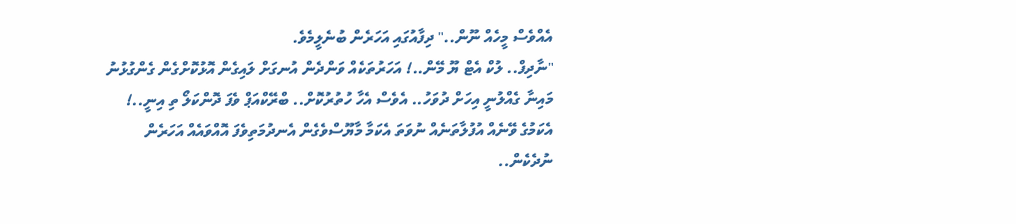އެއްވެސް މީހެއް ނޫން.." ދިފާއުގައި އަހަރެން ބުނެލީމެވެ.
"ނާދިފް.. ލުކް އެޓް ޔޫ މޭން..! އަހަރުތަކެއް ވަންދެން އުނގަށް ލައިގެން އޮޅުކޮށްގެން ގެންގުޅުނު މައިނާ ގެއްލުނީ އިހަށް ދުވަހު.. އެވެސް އެހާ ހުތުރުކޮށް.. ބްރޭކްއަޕް ވެފަ ދޮންކަލޯ ތި އިނީ..! އެކަމުގެ ވޭނެއް އުފުލާތަނެއް ނުވަތަ އެކަމާ މާޔޫސްވެގެން އެނދުމަތިވެފަ އޮއްވައެއް އަހަރެން ނުދެކެން..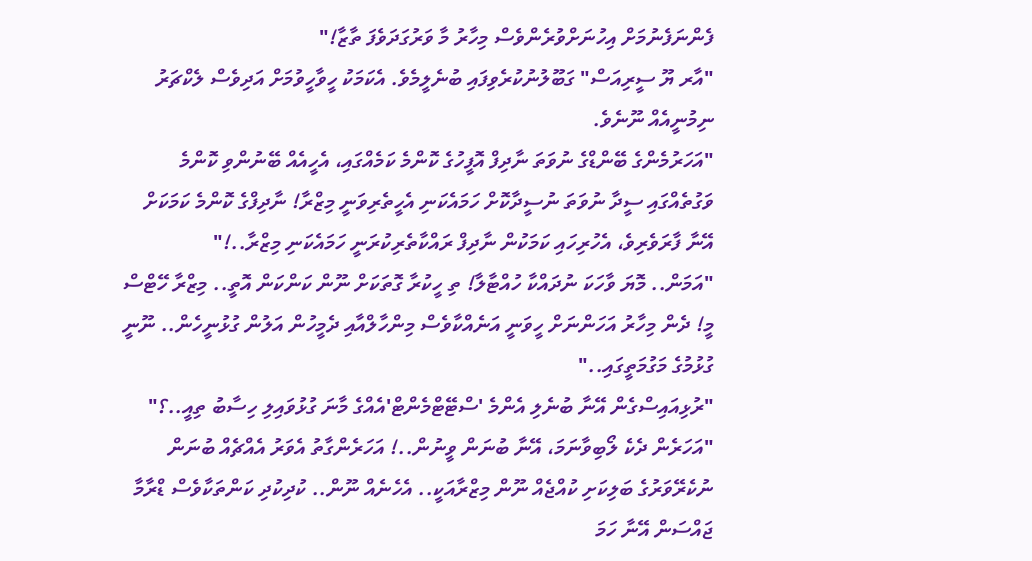ފެންނަފެނުމަށް އިހުނަށްވުރެންވެސް މިހާރު މާ ވަރުގަދަވެފަ ތާޒާ!"
"އާރ ޔޫ ސީރިއަސް" ގަބޫލުނުކުރެވިފައި ބުނެލީމެވެ. އެކަމަކު ހީވާހީވުމަށް އަދިވެސް ލެކްޗަރު ނިމުނީއެއް ނޫނެވެ.
"އަހަރުމެންގެ ބޭންޑްގެ ނުވަތަ ނާދިފް އޮފީހުގެ ކޮންމެ ކަމެއްގައި، އެހީއެއް ބޭނުންވި ކޮންމެ ވަގުތެއްގައި ސީދާ ނުވަތަ ނުސީދާކޮށް ހަމައެކަނި އެހީތެރިވަނީ މިޒްރާ! ނާދިފްގެ ކޮންމެ ކަމަކަށް އޭނާ ފާރަވެރިވެ، އެހުރިހައި ކަމަކުން ނާދިފް ރައްކާތެރިކުރަނީ ހަމައެކަނި މިޒްރާ..!"
"އަމަން.. މޮޔަ ވާހަކަ ނުދައްކާ ހުއްޓާލާ! ތި ހީކުރާ ގޮތަކަށް ނޫން ކަންކަން އޮތީ.. މިޒްރާ ހޭޓްސް މީ! ދެން މިހާރު އަހަންނަށް ހީވަނީ އަނެއްކާވެސް މިންހާލްއާއި ދެމީހުން އަލުން ގުޅުނީހެން.. ނޫނީ ގުޅުމުގެ މަގުމަތީގައި.."
"ރުޅިއައިސްގެން އޭނާ ބުނެލި އެންމެ 'ސްޓޭޓްމެންޓް'އެއްގެ މާނަ ގުޅުވައިލި ހިސާބު ތިއީ..؟"
"އަހަރެން ދެކެ ލޯބިވާނަމަ، އޭނާ ބުނަން ވީނުން..! އަހަރެންގާތު އެވަރު އެއްޗެއް ބުނަން ނުކެރޭވަރުގެ ބަލިކަށި ކުއްޖެއް ނޫން މިޒްރާއަކީ.. އެހެނެއް ނޫން.. ކުދިކުދި ކަންތަކާވެސް ޑްރާމާ ޖައްސަން އޭނާ ހަމަ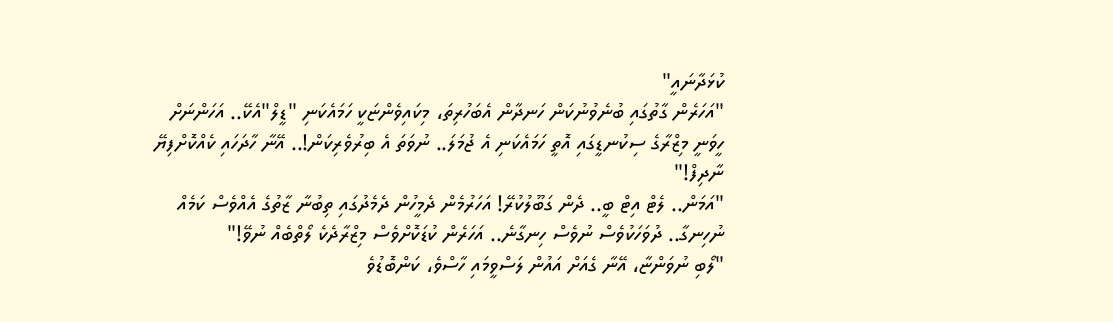ކުޅަދާނައީ"
"އަހަރެން ގާތުގައި ބުނެވުނުކަން ހަނދާން އެބަހުރިތަ، މިކައިވެންޏަކީ ހަމައެކަނި "ޑީލް"އެކޭ.. އަހަންނަށް ހީވަނީ މިޒްރާގެ ސިކުނޑީގައި އޮތީ ހަމައެކަނި އެ ޖުމަލަ.. ނުވަތަ އެ ބިރުވެރިކަން!.. އޭނާ ހާދަހައި ކެއްކޮށްފިޔޭ ނާދިފް!"
"އަމަން.. ލެޓް އިޓް ބީ.. ދެން ގަބޫލުކުރޭ! އަހަރުމެން ދެމީހުން ދެމެދުގައި ތިބުނާ ޒާތުގެ އެއްވެސް ކަމެއް ނުހިނގާ.. ދުވަހަކުވެސް ނުވެސް ހިނގާނެ.. އަހަރެން ކުޑަކޮށްވެސް މިޒްރާދެކެ ލޯތްބެއް ނުވޭ!"
"ލޯބި ނުވަންޏާ، އޭނާ ގެއަށް އައުން ލަސްވީމައި ހާސްވެ، ކަންބޮޑުވެ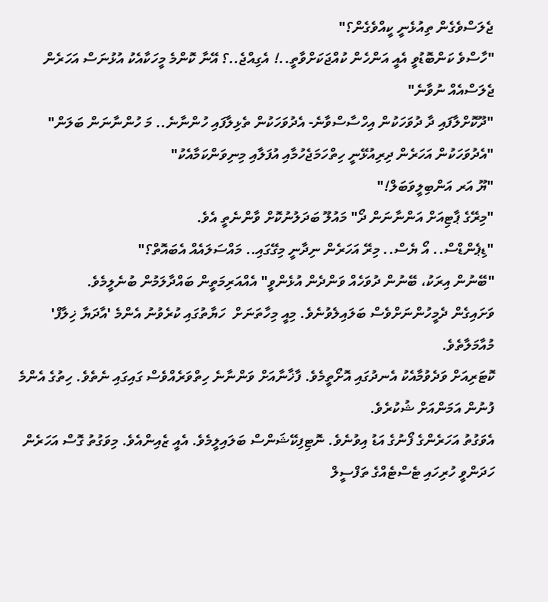ޖެލަސްވެގެން ތިއުޅެނީ ކީއްވެގެން؟"
"ހާސްވެ ކަންބޮޑުވީ އެއީ އަންހެން ކުއްޖަކަށްވާތީ..! އެގިއްޖެ..؟ އޭނާ ކޮންމެ މީހަކާއެކު އުޅުނަސް އަހަރެން ޖެލަސްއެއް ނުވާނެ"
"ދޫކޮށްލާފައި ދާ ދުވަހަކުން އިހްސާސްވާނެ- އެދުވަހަކުން ތެޅިލާފައި ހުންނާނެ.. މަ ހުންނާނަން ބަލަން"
"އެދުވަހަކުން އަހަރެން ދިރިއުޅޭނީ ހިތްހަމަޖެހުމާއި އުފަލާއި މިނިވަންކަމާއެކު"
"ޔޫ އަރ އަންބިލީވަބަލް!"
"މިރޭގެ ޕާޓިއަށް އަންނާނަން ދޯ" މައުލޫ ބަދަލުނުކޮށް ވާންނެތީ އެވެ.
"ޑިޕެންޑްސް.. އޯ ޔެސް.. މިރޭ އަހަރެން ނިދާނީ މިގޭގައި.. މައްސަލައެއް އެބައޮތް؟"
"ބޭނުން އިރަކު، ބޭނުން ދުވަހެއް ވަންދެން އުޅެންވީ" އެއްއަރިމަތީން ބައްދާލަމުން ބުނެލީމެވެ.
ވަށައިގެން ދެމީހުންނަށްވެސް ބަލައިލެވުނެވެ. މިއީ މިހާތަނަށް  ހަޔާތުގައި ކުރެވުނު އެންމެ 'އާދަޔާ ޚިލާފް' މުއާމަލާތެވެ.
ކޮޓަރިއަށް ވަދެވުމާއެކު އެނދުގައި އޮށޯތީމެވެ. ފާޚާނާއަށް ވަންނާނެ ހިތްވަރެއްވެސް ގައިގައި ނެތެވެ. ހިތުގެ އެންމެ ފުނުން އަމަންއަށް ޝުކުރެވެ.
އެވަގުތު އަހަރެންގެ ފޯނުގެ އަޑު އިވުނެވެ. ނޮޓިފިކޭޝަންސް ބަލައިލީމެވެ. އެއީ ޒެއިންއެވެ. މިވަގުތު ގޮސް އަހަރެން ހަދަންވީ ހުރިހައި ޓެސްޓެއްގެ ތަފްސީލް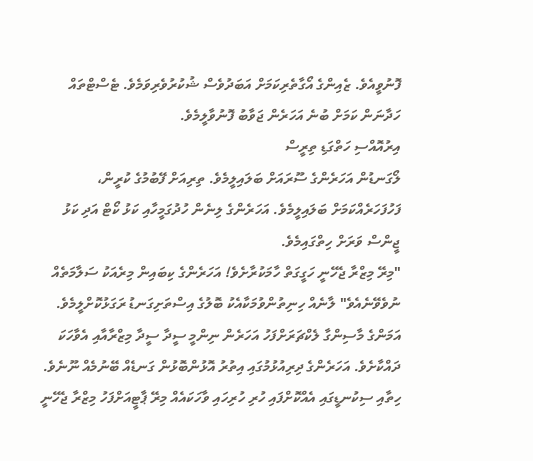ފޮނުވީއެވެ. ޒެއިންގެ އޯގާތެރިކަމަށް އަބަދުވެސް ޝުކުރުވެރިވަމެވެ. ޓެސްޓްތައް ހަދާނަން ކަމަށް ބުނެ އަހަރެން ޖަވާބު ފޮނުވާލީމެވެ.
އިރުއޮއްސި ހަތްގަޑި ތިރީސް
ލޯގަނޑުން އަހަރެންގެ ސޫރައަށް ބަލައިލީމެވެ. ތިރިއަށް ފޭބުމުގެ ކުރީން، ފަހުފަހަރެއްކަމަށް ބަލައިލީމެވެ. އަހަރެންގެ ލިނެން ހުދުގަމީހާއި ކަޅު ކޯޓް އަދި ކަޅު ޖީންސް ވަރަށް ހިތްގައިމެވެ.
"މިރޭ މިޒްރާ ޖެހޭނީ ހަގީގަތް ހާމަކުރާށެވެ! އަހަރެންގެ ކިބައިން މިރެއަކު ސަލާމަތެއް ނުވެވޭނެއެވެ" ލާނެއް ހިނިތުންވުމަކާއެކު ބޮލުގެ އިސްތަށިގަނޑު ރަގަޅުކޮށްލީމެވެ.
އަމަންގެ މާސިންގާ ލެކްޗަރަށްފަހު އަހަރެން ނިންމީ ސީދާ ސީދާ މިޒްރާއާއި އެވާހަކަ ދައްކާށެވެ. އަހަރެންގެ ދިރިއުޅުމުގައި އިތުރު އޮޅުންބޮޅުން ގަނޑެއް ބޭނުމެއް ނޫނެވެ. ހިތާއި ސިކުނޑީގައި އެއްކޮށްފައި ހުރި ހުރިހައި ވާހަކައެއް މިރޭ ޕާޓީއަށްފަހު މިޒްރާ ޖެހޭނީ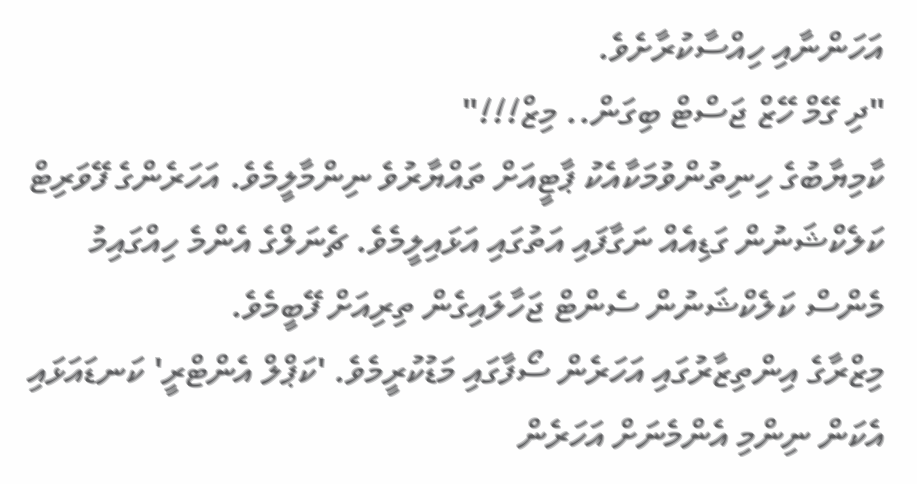އަހަންނާއި ހިއްސާކުރާށެވެ.
"ދި ގޭމް ހޭޒް ޖަސްޓް ބިގަން.. މިޒް!!!"
ކާމިޔާބުގެ ހިނިތުންވުމަކާއެކު ޕާޓީއަށް ތައްޔާރުވެ ނިންމާލީމެވެ. އަހަރެންގެ ފޭވަރިޓް ކަލެކްޝަނުން ގަޑިއެއް ނަގާފައި އަތުގައި އަޅައިލީމެވެ. ޗެނަލްގެ އެންމެ ހިއްގައިމު މެންސް ކަލެކްޝަނުން ސެންޓް ޖަހާލައިގެން ތިރިއަށް ފޭބީމެވެ.
މިޒްރާގެ އިންތިޒާރުގައި އަހަރެން ސޯފާގައި މަޑުކުރީމެވެ. 'ކަޕްލް އެންޓްރީ' ކަނޑައަޅައި އެކަން ނިންމި އެންމެނަށް އަހަރެން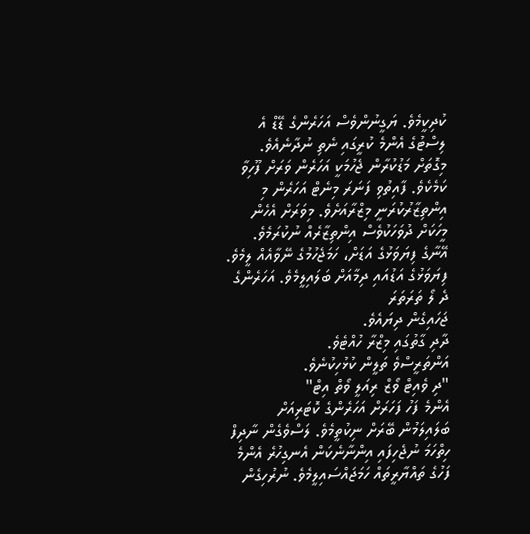ކުދިކީމެވެ. ޔަގީނުންވެސް އަހަރެންގެ ޑޭޑް އެ ލިސްޓުގެ އެންމެ ކުރީގައި ނެތި ނުދާނެއެވެ.
މިގޮތަށް މަޑުކުރާން ޖެހުމަކީ އަހަރެން ވަރަށް ފޫހިވާ ކަމެކެވެ. ފާއިތުވި ފަނަރަ މިނެޓް އަހަރެން މި އިންތިޒާރުކުރަނީ މިޒްރާއަށެވެ. މިވަރަށް އެހެން މީހަކަށް ދުވަހަކުވެސް އިންތިޒާރެއް ނުކުރަމެވެ.
އޭނާގެ ފިޔަވަޅުގެ އަޑަށް، ހަމަޖެހުމުގެ ނޭވާއެއް ލީމެވެ. ފިޔަވަޅުގެ އަޑުއައި ދިމާއަށް ބަލައިލީމެވެ. އަހަރެންގެ ދެ ލޯ ތަރަތަރަ
ޖަހައިގެން ދިޔައެވެ.
ދާދި ގާތުގައި މިޒްރާ ހުއްޓެވެ.
އަންތަރީސްވެ ތަލީން ކުޅުހިކުނެވެ.
"ދި ވެއިޓް ވޯޒް ރިއަލީ ވޯތް އިޓް"
އެންމެ ފަހު ފަހަރަށް އަހަރެންގެ ކޮޓަރިއަށް ބަލައިލަމުން ބޭރަށް ނިކުތީމެވެ. ލަސްވެގެން ނާދިފް ހިތްހަމަ ނުޖެހިފައި އިންނާނެކަން އެނގިހުރެ އެންމެ ފަހުގެ ތައްޔާރީތައް ހަމަޖައްސައިލީމެވެ. ނުރުހިގެން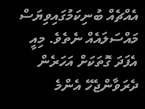އެއްޗެއް ބުނިކަމުގައިވިޔަސް މައްސަލައެއް ނެތެވެ. މިއީ އެފަދަ ގޮތަކަށް އަހަރެން ދެރަވާންޖެހޭ އެންމެ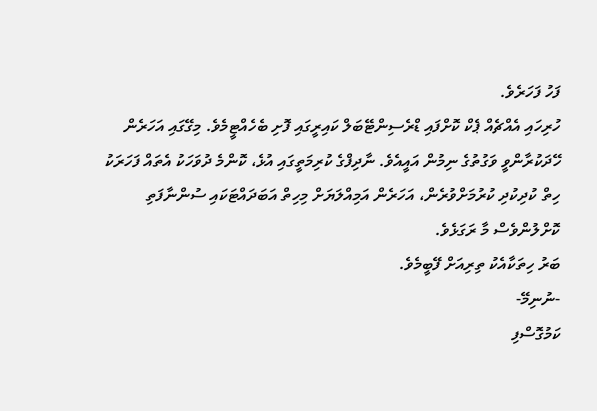ފަހު ފަހަރެވެ.
ހުރިހައި އެއްޗެއް ޕެކް ކޮށްފައި ޑްރެސިންޓޭބަލް ކައިރީގައި ފޮށި ބެހެއްޓީމެވެ. މިގޭގައި އަހަރެން ހޭދަކުރާންވީ ވަގުތުގެ ނިމުން އައީއެވެ. ނާދިފްގެ ކުރިމަތީގައި އުޅެ، ކޮންމެ ދުވަހަކު އެތައް ފަހަރަކު ހިތް ކުދިކުދި ކުރުމަށްވުރެން، އަހަރެން އަމިއްލަޔަށް މިހިތް އަބަދައްޓަކައި ސުންނާފަތި ކޮށްލުންވެސް މާ ރަގަޅެވެ.
ބަރު ހިތަކާއެކު ތިރިއަށް ފޭބީމެވެ.
-ނުނިމޭ-
ކަމުގޮސްފި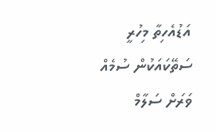އަޑުއެހިތާ މިހުރީ
ސަތޭކައަކުން ސުމެއް
ވަރަށް ސަލާމް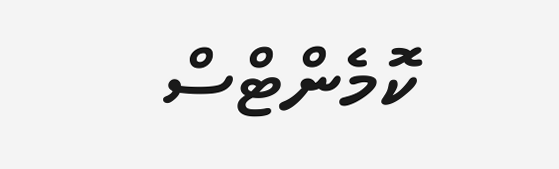ކޮމެންޓްސް